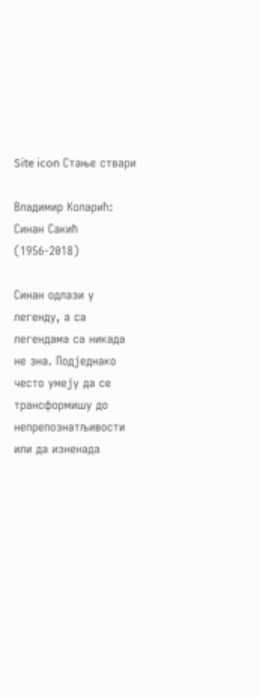Site icon Стање ствари

Владимир Коларић: Синан Сакић (1956-2018)

Синан одлази у легенду, а са легендама са никада не зна. Подједнако често умеју да се трансформишу до непрепознатљивости или да изненада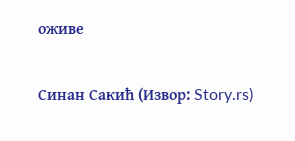оживе

Синан Сакић (Извор: Story.rs)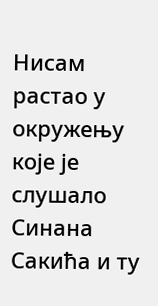Нисам растао у окружењу које је слушало Синана Сакића и ту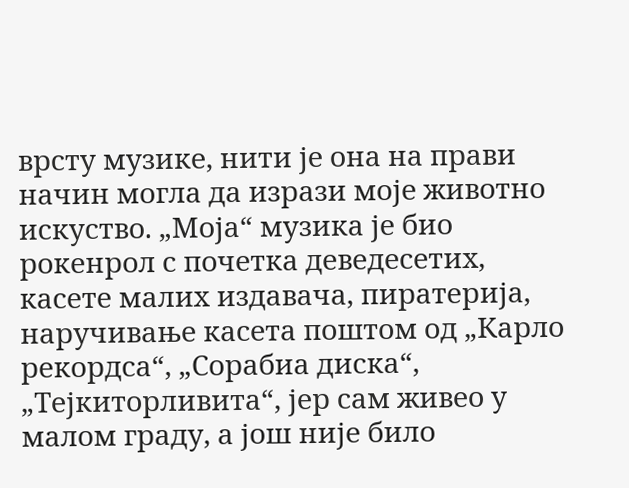врсту музике, нити је она на прави начин могла да изрази моје животно искуство. „Моја“ музика је био рокенрол с почетка деведесетих, касете малих издавача, пиратерија, наручивање касета поштом од „Карло рекордса“, „Сорабиа диска“, „Тејкиторливита“, јер сам живео у малом граду, а још није било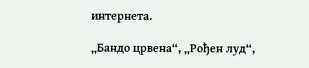интернета.

„Бандо црвена“, „Рођен луд“,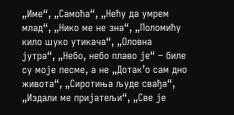„Име“, „Самоћа“, „Нећу да умрем млад“, „Нико ме не зна“, „Поломићу кило шуко утикача“, „Оловна јутра“, „Небо, небо плаво је“ – биле су моје песме, а не „Дотак’о сам дно живота“, „Сиротиња људе свађа“, „Издали ме пријатељи“, „Све је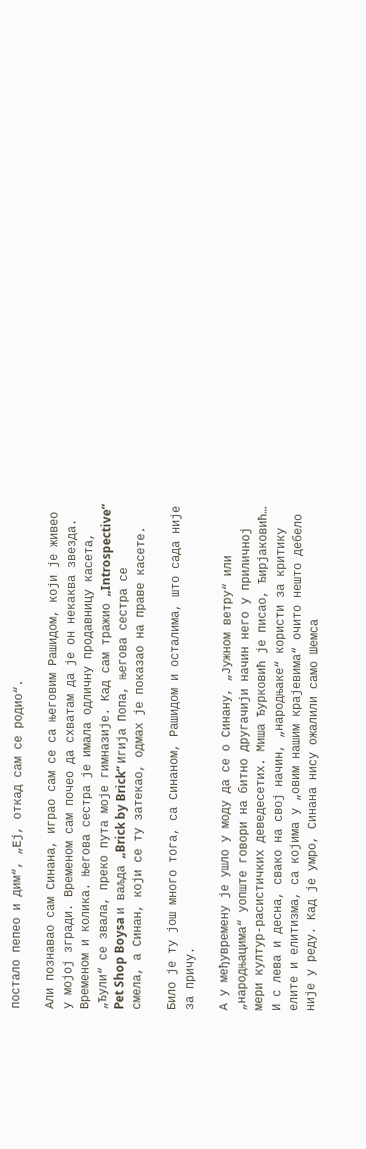постало пепео и дим“, „Еј, откад сам се родио“.

Али познавао сам Синана, играо сам се са његовим Рашидом, који је живео у мојој згради. Временом сам почео да схватам да је он некаква звезда. Временом и колика. Његова сестра је имала одличну продавницу касета, „Ђули“ се звала, преко пута моје гимназије. Кад сам тражио „Introspective“ Pet Shop Boysa и ваљда „Brick by Brick“ Игија Попа, његова сестра се смела, а Синан, који се ту затекао, одмах је показао на праве касете.

Било је ту још много тога, са Синаном, Рашидом и осталима, што сада није за причу.

А у међувремену је ушло у моду да се о Синану, „Јужном ветру“ или „народњацима“ уопште говори на битно другачији начин него у приличној мери култур-расистичких деведесетих. Миша Ђурковић је писао, Ђирјаковић… И с лева и десна, свако на свој начин, „народњаке“ користи за критику елите и елитизма, са којима у „овим нашим крајевима“ очито нешто дебело није у реду. Кад је умро, Синана нису ожалили само Шемса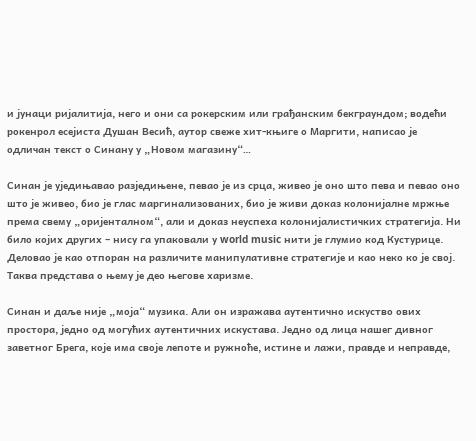и јунаци ријалитија, него и они са рокерским или грађанским бекграундом; водећи рокенрол есејиста Душан Весић, аутор свеже хит-књиге о Маргити, написао је одличан текст о Синану у „Новом магазину“…

Синан је уједињавао разједињене, певао је из срца, живео је оно што пева и певао оно што је живео, био је глас маргинализованих, био је живи доказ колонијалне мржње према свему „оријенталном“, али и доказ неуспеха колонијалистичких стратегија. Ни било којих других – нису га упаковали у world music нити је глумио код Кустурице. Деловао је као отпоран на различите манипулативне стратегије и као неко ко је свој. Таква представа о њему је део његове харизме.

Синан и даље није „моја“ музика. Али он изражава аутентично искуство ових простора, једно од могућих аутентичних искустава. Једно од лица нашег дивног заветног Брега, које има своје лепоте и ружноће, истине и лажи, правде и неправде,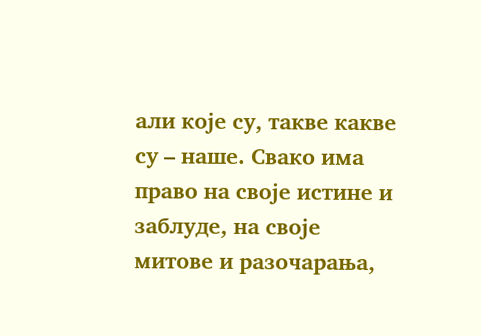али које су, такве какве су – наше. Свако има право на своје истине и заблуде, на своје митове и разочарaња,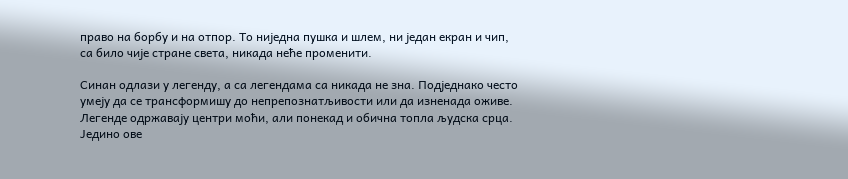право на борбу и на отпор. То ниједна пушка и шлем, ни један екран и чип, са било чије стране света, никада неће променити.

Синан одлази у легенду, а са легендама са никада не зна. Подједнако често умеју да се трансформишу до непрепознатљивости или да изненада оживе. Легенде одржавају центри моћи, али понекад и обична топла људска срца. Једино ове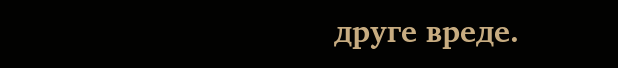друге вреде.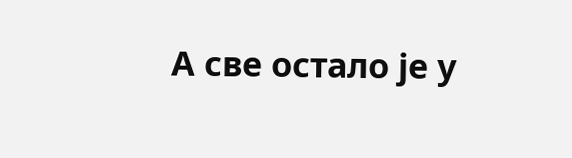А све остало је у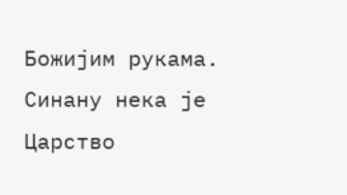Божијим рукама. Синану нека је Царство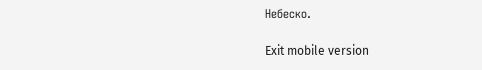Небеско.

Exit mobile version